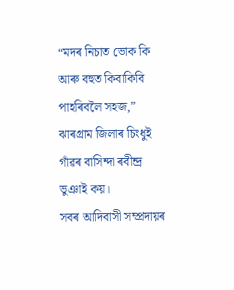“মদৰ নিচাত ভোক কি আৰু বহুত কিবাকিবি পাহৰিবলৈ সহজ,” ঝাৰগ্ৰাম জিলাৰ চিংধুই গাঁৱৰ বাসিন্দা ৰবীন্দ্ৰ ভুঞাই কয়।
সবৰ আদিবাসী সম্প্ৰদায়ৰ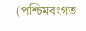(পশ্চিমবংগত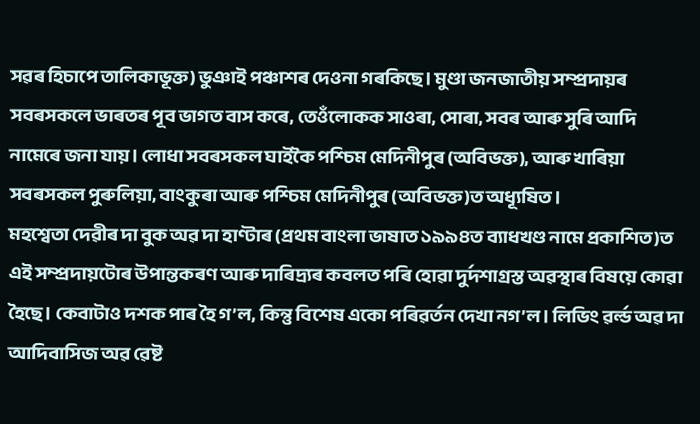সৱৰ হিচাপে তালিকাভূক্ত) ভুঞাই পঞ্চাশৰ দেওনা গৰকিছে। মুণ্ডা জনজাতীয় সম্প্ৰদায়ৰ সবৰসকলে ভাৰতৰ পূব ভাগত বাস কৰে, তেওঁলোকক সাওৰা, সোৰা, সবৰ আৰু সুৰি আদি নামেৰে জনা যায়। লোধা সবৰসকল ঘাইকৈ পশ্চিম মেদিনীপুৰ (অবিভক্ত), আৰু খাৰিয়া সবৰসকল পুৰুলিয়া, বাংকুৰা আৰু পশ্চিম মেদিনীপুৰ (অবিভক্ত)ত অধ্যূষিত।
মহশ্বেতা দেৱীৰ দা বুক অৱ দা হাণ্টাৰ (প্ৰথম বাংলা ভাষাত ১৯৯৪ত ব্যাধখণ্ড নামে প্ৰকাশিত)ত এই সম্প্ৰদায়টোৰ উপান্তকৰণ আৰু দাৰিদ্ৰ্যৰ কবলত পৰি হোৱা দুৰ্দশাগ্ৰস্ত অৱস্থাৰ বিষয়ে কোৱা হৈছে। কেবাটাও দশক পাৰ হৈ গ’ল, কিন্তু বিশেষ একো পৰিৱৰ্তন দেখা নগ’ল। লিভিং ৱৰ্ল্ড অৱ দা আদিবাসিজ অৱ ৱেষ্ট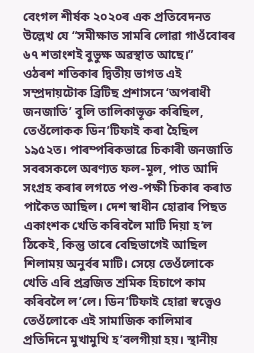বেংগল শীৰ্ষক ২০২০ৰ এক প্ৰতিবেদনত উল্লেখ যে “সমীক্ষাত সামৰি লোৱা গাওঁবোৰৰ ৬৭ শতাংশই বুভুক্ষ অৱস্থাত আছে।”
ওঠৰশ শতিকাৰ দ্বিতীয় ভাগত এই সম্প্ৰদায়টোক ব্ৰিটিছ প্ৰশাসনে ‘অপৰাধী জনজাতি’ বুলি তালিকাভূক্ত কৰিছিল, তেওঁলোকক ডিন’টিফাই কৰা হৈছিল ১৯৫২ত। পাৰম্পৰিকভাৱে চিকাৰী জনজাতি সবৰসকলে অৰণ্যত ফল-মূল, পাত আদি সংগ্ৰহ কৰাৰ লগতে পশু-পক্ষী চিকাৰ কৰাত পাকৈত আছিল। দেশ স্বাধীন হোৱাৰ পিছত একাংশক খেতি কৰিবলৈ মাটি দিয়া হ’ল ঠিকেই, কিন্তু তাৰে বেছিভাগেই আছিল শিলাময় অনুৰ্বৰ মাটি। সেয়ে তেওঁলোকে খেতি এৰি প্ৰব্ৰজিত শ্ৰমিক হিচাপে কাম কৰিবলৈ ল’লে। ডিন’টিফাই হোৱা স্বত্ত্বেও তেওঁলোকে এই সামাজিক কালিমাৰ প্ৰতিদিনে মুখামুখি হ’বলগীয়া হয়। স্থানীয়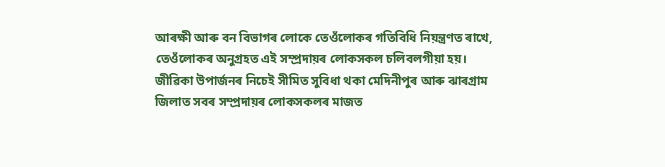আৰক্ষী আৰু বন বিভাগৰ লোকে তেওঁলোকৰ গতিবিধি নিয়ন্ত্ৰণত ৰাখে, তেওঁলোকৰ অনুগ্ৰহত এই সম্প্ৰদায়ৰ লোকসকল চলিবলগীয়া হয়।
জীৱিকা উপাৰ্জনৰ নিচেই সীমিত সুবিধা থকা মেদিনীপুৰ আৰু ঝাৰগ্ৰাম জিলাত সবৰ সম্প্ৰদায়ৰ লোকসকলৰ মাজত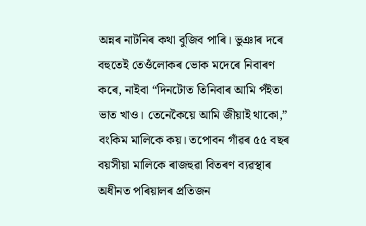অন্নৰ নাটনিৰ কথা বুজিব পাৰি। ভুঞাৰ দৰে বহুতেই তেওঁলোকৰ ভোক মদেৰে নিবাৰণ কৰে, নাইবা “দিনটোত তিনিবাৰ আমি পঁইতা ভাত খাও। তেনেকৈয়ে আমি জীয়াই থাকো,” বংকিম মালিকে কয়। তপোবন গাঁৱৰ ৫৫ বছৰ বয়সীয়া মালিকে ৰাজহুৱা বিতৰণ ব্যৱস্থাৰ অধীনত পৰিয়ালৰ প্ৰতিজন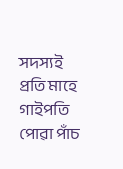সদস্যই প্ৰতি মাহে গাইপতি পোৱা পাঁচ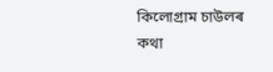কিলোগ্ৰাম চাউলৰ কথা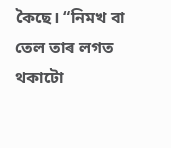কৈছে। “নিমখ বা তেল তাৰ লগত থকাটো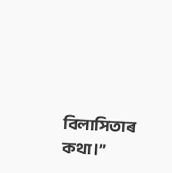বিলাসিতাৰ কথা।”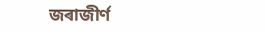জৰাজীৰ্ণ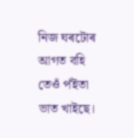নিজ ঘৰটোৰ আগত বহি তেওঁ পঁইতা ভাত খাইছে।